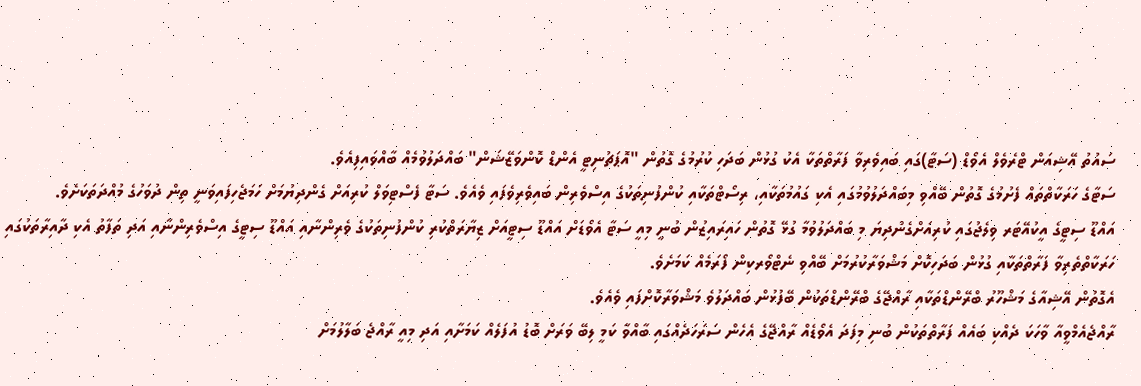ސައުތު އޭޝިއަން ޓްރެވެލް އެވޯޑް (ސަޓާ)ގައި ބައިވެރިވާ ފަރާތްތަކާ އެކު ގުޅުން ބަދަހި ކުރުމުގެ ގޮތުން "އޮޕަޗުނިޓީ އެންޑް ކޮންވަޒޭޝަން" ބައްދަލުވުމެއް ބާއްވައިފިއެވެ.
ސަޓާގެ ހަރަކާތްތައް ފެށުމުގެ ގޮތުން ބޭއްވި މިބައްދަލުވުމުގައި އެކި ގައުމުތަކާއި، ރިސޯޓްތަކާއި ކުންފުނިތަކުގެ އިސްވެރިން ބައިވެރިވެފައި ވެއެވެ. ސަޓާ ފެސްޓިވަލް ކުރިއަށް ގެންދިޔުމަށް ހަމަޖެހިފައިވަނީ ތިން ދުވަހުގެ މުއްދަތަކަށެވެ.
އައްޑޫ ސިޓީގެ އީކުއޭޓަރ ވިލެޖުގައި ކުރިއަށްގެންދިޔަ މި ބައްދަލުވުމާ ގުޅޭ ގޮތުން ހައިރައިޒުން ބުނީ މިއީ ސަޓާ އެވޯޑަށް އައްޑޫ ސިޓީއަށް ޒިޔާރަތްކުރި ކުންފުނިތަކުގެ ވެރިންނާއި އައްޑޫ ސިޓީގެ އިސްވެރިންނާއި އަދި ތަފާތު އެކި ދާއިރާތަކުގައި ހަރަކާތްތެރިވާ ފަރާތްތަކާއި ގުޅުން ބަދަހިކޮށް މަޝްވަރާކުރުމަށް ބޭއްވި ނެޓްވޯރކިން ފޯރަމެއް ކަމަށެވެ.
އެގޮތުން އޭޝިއާގެ މަޝްހޫރު ބްރޭންޑްތަކާއި ރާއްޖޭގެ ބްރޭންޑްތަކުން ބޭފުޅުން ބައްދަލުވެ މަޝްވަރާކޮށްފައި ވެއެވެ.
ރާއްޖެއެމްވީއާ ވާހަކަ ދެއްކި ބައެއް ފަރާތްތަކުން ބުނި މިފަދަ އެވޯޑެއް ރާއްޖޭގެ އެހެން ސަރަހަދެއްގައި ބާއްވާ ކަމީ ލިބޭ ވަރަށް ބޮޑު އުފަލެއް ކަމަށާއި އަދި މިއީ ރާއްޖެ ބަލާލުމަށް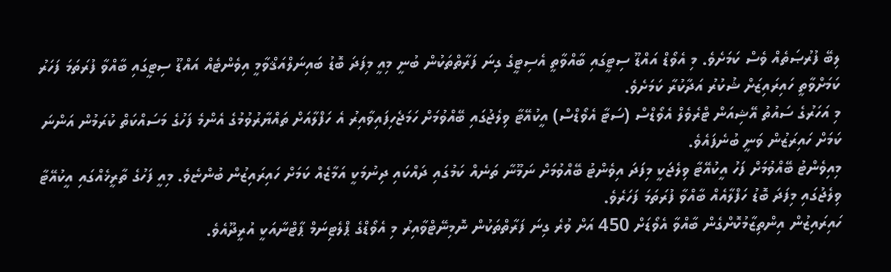ލިބޭ ފުރުޞަތެއް ވެސް ކަމަށެވެ. މި އެވޯޑް އައްޑޫ ސިޓީގައި ބާއްވާތީ އެސިޓީގެ ގިނަ ފަރާތްތަކުން ބުނީ މިއީ މިފަދަ ބޮޑު ބައިނަލްއަޤްވާމީ އިވެންޓެއް އައްޑޫ ސިޓީގައި ބާއްވާ ފުރަތަމަ ފަހަރު ކަމަށްވާތީ ހައިރައިޒަށް ޝުކުރު އަދާކުރާ ކަމަށެވެ.
މި އަހަރުގެ ސައުތު އޭޝިއަން ޓްރެވެލް އެވޯޑްސް (ސަޓާ އެވޯޑްސް) އީކުއޭޓާ ވިލެޖުގައި ބޭއްވުމަށް ހަމަޖެހިފައިވާއިރު އެ ހަފްލާއަށް ތައްޔާރުވުމުގެ އެންމެ ފަހުގެ މަސައްކަތް ކުރަމުން އަންނަ ކަމަށް ހައިރަޒުން ވަނީ ބުނެފައެވެ.
މިއިވެންޓު ބޭއްވުމަށް ފަހު އީކުއޭޓާ ވިލެޖަކީ މިފަދަ އިވެންޓު ބޭއްވުމަށް ނަމޫނާ ތަނެއް ކަމުގައި ދައްކައި ދިނުމަކީ އަމާޒެއް ކަމަށް ހައިރައިޒުން ބުންޏެވެ. މިއީ ފަހުގެ ތާރީޚެއްގައި އީކުއޭޓާ ވިލެޖުގައި މިފަދަ ބޮޑު ހަފްލާއެއް ބާއްވާ ފުރަތަމަ ފަހަރެވެ.
ހައިރައިޒުން އިންތިޒާމުކޮށްގެން ބާއްވާ އެވޯޑަށް 450 އަށް ވުރެ ގިނަ ފަރާތްތަކުން ނޮމިނޭޓްވާއިރު މި އެވޯޑްގެ ޕްލެޓިނަމް ޕާޓްނާއަކީ އުރީދޫއެވެ.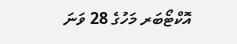އޮކްޓޯބަރ މަހުގެ 28 ވަނަ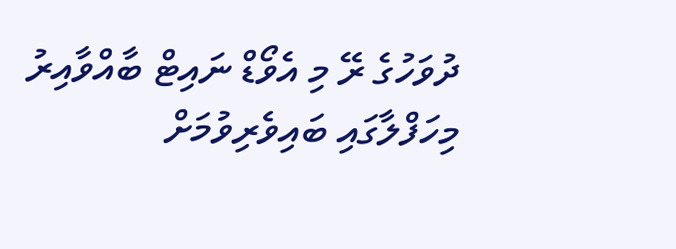ދުވަހުގެ ރޭ މި އެވޯޑް ނައިޓް ބާއްވާއިރު މިހަފްލާގައި ބައިވެރިވުމަށް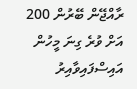ރާއްޖޭން ބޭރުން 200 އަށް ވުރެ ގިނަ މީހުން އައިސްފައިވާއިރު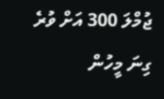ޖުމްލަ 300 އަށް ވުރެ ގިނަ މީހުން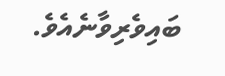ބައިވެރިވާނެއެވެ.